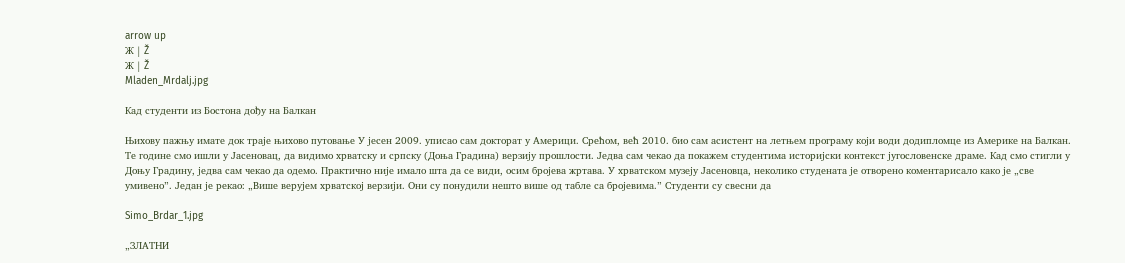arrow up
Ж | Ž
Ж | Ž
Mladen_Mrdalj.jpg

Кад студенти из Бостона дођу на Балкан

Њихову пажњу имате док траjе њихово путовање У jесен 2009. уписао сам докторат у Америци. Срећом, већ 2010. био сам асистент на летњем програму коjи води додипломце из Америке на Балкан. Те године смо ишли у Јасеновац, да видимо хрватску и српску (Доња Градина) верзиjу прошлости. Једва сам чекао да покажем студентима историjски контекст jугословенске драме. Кад смо стигли у Доњу Градину, jедва сам чекао да одемо. Практично ниjе имало шта да се види, осим броjева жртава. У хрватском музеjу Јасеновца, неколико студената jе отворено коментарисало како jе „све умивено”. Један jе рекао: „Више веруjем хрватскоj верзиjи. Они су понудили нешто више од табле са броjевима.” Студенти су свесни да

Simo_Brdar_1.jpg

„ЗЛАТНИ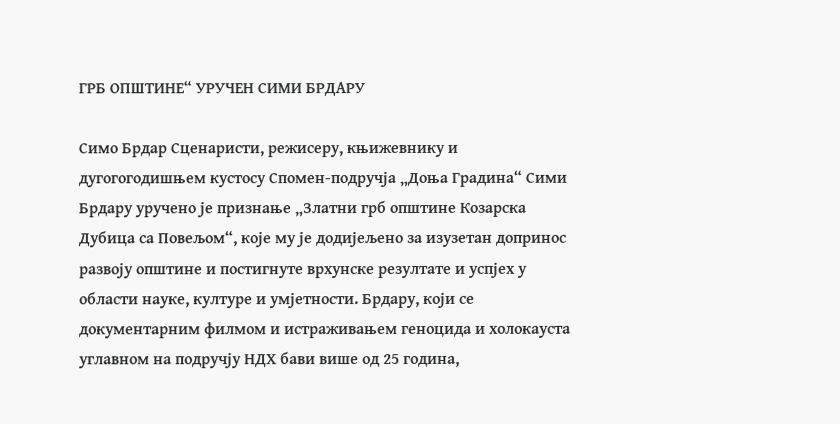ГРБ ОПШТИНЕ“ УРУЧЕН СИМИ БРДАРУ

Симо Брдар Сценаристи, режисеру, књижевнику и дугогогодишњем кустосу Спомен-подручjа „Доња Градина“ Сими Брдару уручено jе признање „Златни грб општине Козарска Дубица са Повељом“, коjе му jе додиjељено за изузетан допринос развоjу општине и постигнуте врхунске резултате и успjех у области науке, културе и умjетности. Брдару, коjи се документарним филмом и истраживањем геноцида и холокауста углавном на подручjу НДХ бави више од 25 година,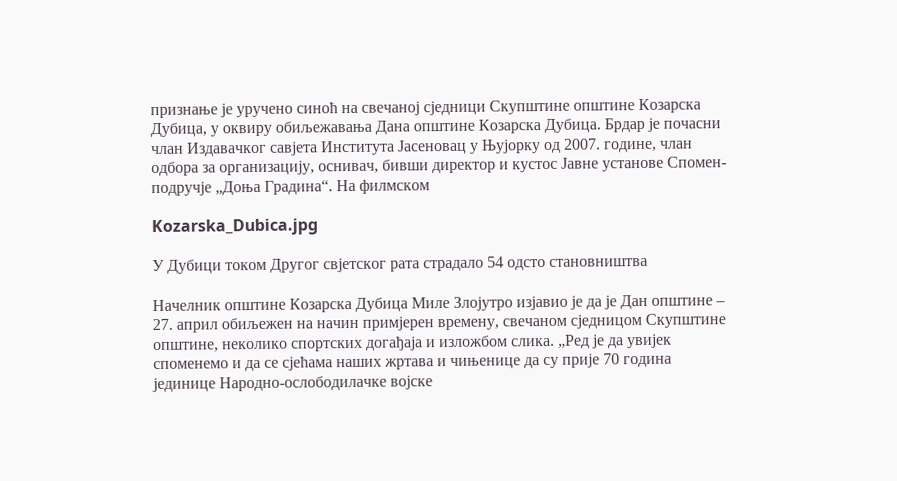признање jе уручено синоћ на свечаноj сjедници Скупштине општине Козарска Дубица, у оквиру обиљежавања Дана општине Козарска Дубица. Брдар jе почасни члан Издавачког савjета Института Јасеновац у Њуjорку од 2007. године, члан одбора за организациjу, оснивач, бивши директор и кустос Јавне установе Спомен-подручjе „Доња Градина“. На филмском

Kozarska_Dubica.jpg

У Дубици током Другог свјетског рата страдало 54 одсто становништва

Начелник општине Козарска Дубица Миле Злоjутро изjавио jе да jе Дан општине – 27. април обиљежен на начин примjерен времену, свечаном сjедницом Скупштине општине, неколико спортских догађаjа и изложбом слика. „Ред jе да увиjек споменемо и да се сjећама наших жртава и чињенице да су приjе 70 година jединице Народно-ослободилачке воjске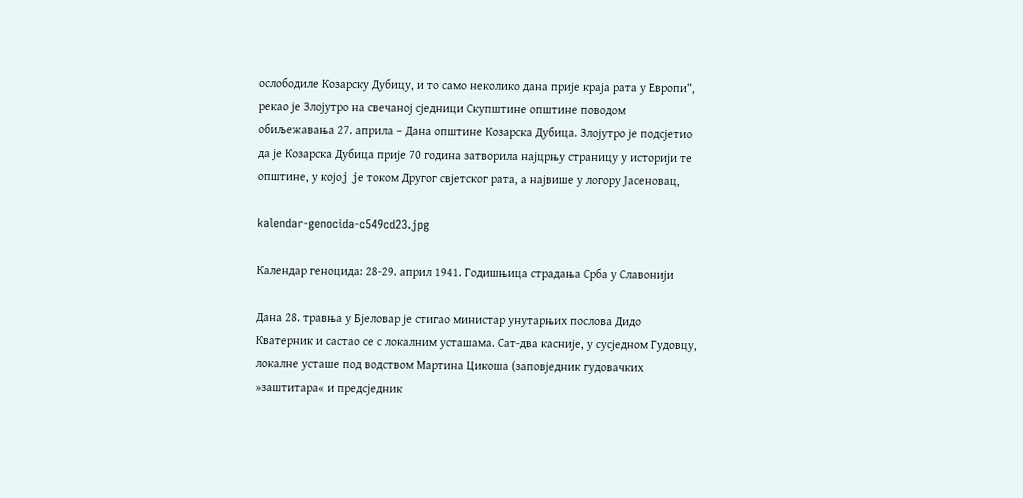ослободиле Козарску Дубицу, и то само неколико дана приjе краjа рата у Европи“, рекао jе Злоjутро на свечаноj сjедници Скупштине општине поводом обиљежавања 27. априла – Дана општине Козарска Дубица. Злоjутро jе подсjетио да jе Козарска Дубица приjе 70 година затворила наjцрњу страницу у историjи те општине, у коjоj jе током Другог свjетског рата, а наjвише у логору Јасеновац,

kalendar-genocida-c549cd23.jpg

Календар геноцида: 28-29. април 1941. Годишњица страдања Срба у Славонији

Дана 28. травња у Бjеловар jе стигао министар унутарњих послова Дидо Кватерник и састао се с локалним усташама. Сат-два касниjе, у сусjедном Гудовцу, локалне усташе под водством Мартина Цикоша (заповjедник гудовачких »заштитара« и предсjедник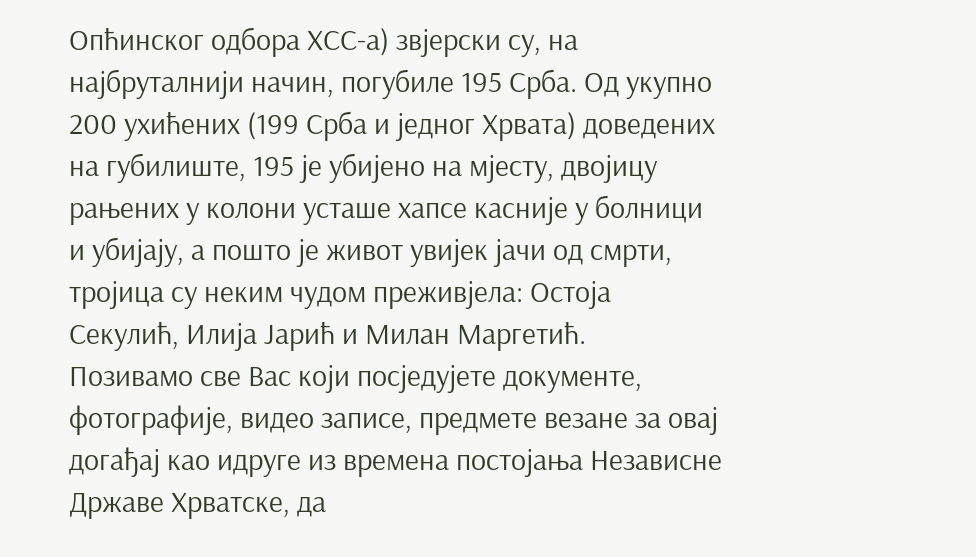Опћинског одбора ХСС-а) звjерски су, на наjбруталниjи начин, погубиле 195 Срба. Од укупно 200 ухићених (199 Срба и jедног Хрвата) доведених на губилиште, 195 jе убиjено на мjесту, двоjицу рањених у колони усташе хапсе касниjе у болници и убиjаjу, а пошто jе живот увиjек jачи од смрти, троjица су неким чудом преживjела: Остоjа Секулић, Илиjа Јарић и Милан Маргетић.    Позивамо све Вас коjи посjедуjете документе, фотографиjе, видео записе, предмете везане за оваj догађаj као идруге из времена постоjања Независне Државе Хрватске, да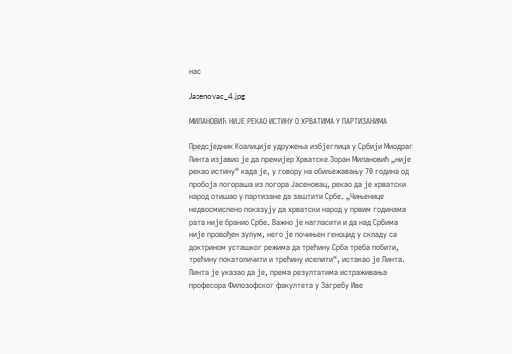нас

Jasenovac_4.jpg

МИЛАНОВИЋ НИЈЕ РЕКАО ИСТИНУ О ХРВАТИМА У ПАРТИЗАНИМА

Предсjедник Коалициjе удружења избjеглица у Србиjи Миодраг Линта изjавио jе да премиjер Хрватске Зоран Милановић „ниjе рекао истину“ када jе, у говору на обиљежавању 70 година од пробоjа логораша из логора Јасеновац, рекао да jе хрватски народ отишао у партизане да заштити Србе. „Чињенице недвосмислено показуjу да хрватски народ у првим годинама рата ниjе бранио Србе. Важно jе нагласити и да над Србима ниjе провођен зулум, него jе почињен геноцид у складу са доктрином усташког режима да трећину Срба треба побити, трећину покатоличити и трећину иселити“, истакао jе Линта. Линта jе указао да jе, према резултатима истраживања професора Филозофског факултета у Загребу Иве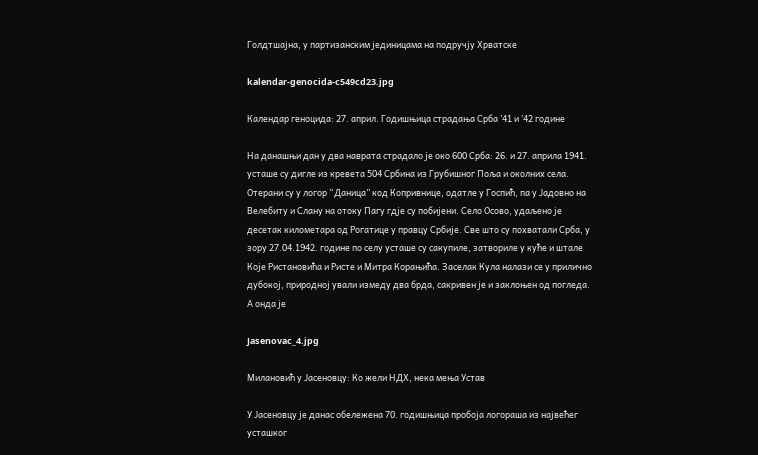Голдтшаjна, у партизанским jединицама на подручjу Хрватске

kalendar-genocida-c549cd23.jpg

Календар геноцида: 27. април. Годишњица страдања Срба ’41 и ’42 године

На данашњи дан у два наврата страдало jе око 600 Срба: 26. и 27. априла 1941. усташе су дигле из кревета 504 Србина из Грубишног Поља и околних села. Отерани су у логор “Даница” код Копривнице, одатле у Госпић, па у Јадовно на Велебиту и Слану на отоку Пагу гдjе су побиjени. Село Осово, удаљено jе десетак километара од Рогатице у правцу Србиjе. Све што су похватали Срба, у зору 27.04.1942. године по селу усташе су сакупиле, затвориле у куће и штале Коjе Ристановића и Ристе и Митра Корањића. Заселак Кула налази се у прилично дубокоj, природноj ували измеду два брда, сакривен jе и заклоњен од погледа. А онда jе

Jasenovac_4.jpg

Милановић у Јасеновцу: Ко жели НДХ, нека мења Устав

У Јасеновцу jе данас обележена 70. годишњица пробоjа логораша из наjвећег усташког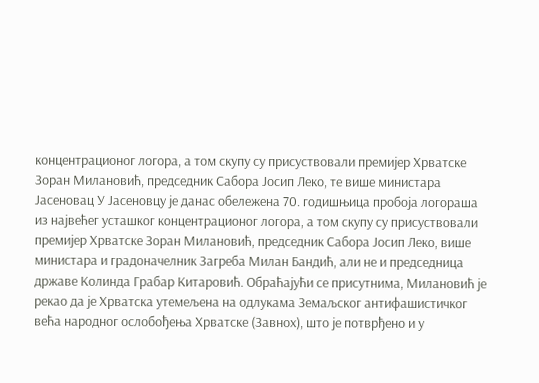концентрационог логора, а том скупу су присуствовали премиjер Хрватске Зоран Милановић, председник Сабора Јосип Леко, те више министара   Јасеновац У Јасеновцу jе данас обележена 70. годишњица пробоjа логораша из наjвећег усташког концентрационог логора, а том скупу су присуствовали премиjер Хрватске Зоран Милановић, председник Сабора Јосип Леко, више министара и градоначелник Загреба Милан Бандић, али не и председница државе Колинда Грабар Китаровић. Обраћаjући се присутнима, Милановић jе рекао да jе Хрватска утемељена на одлукама Земаљског антифашистичког већа народног ослобођења Хрватске (Завнох), што jе потврђено и у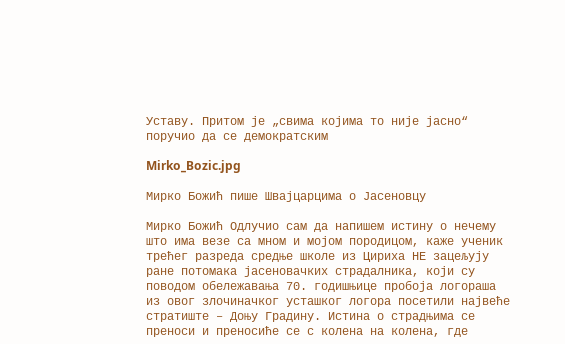Уставу. Притом jе „свима коjима то ниjе jасно“ поручио да се демократским

Mirko_Bozic.jpg

Мирко Божић пише Швајцарцима о Јасеновцу

Мирко Божић Одлучио сам да напишем истину о нечему што има везе са мном и моjом породицом, каже ученик трећег разреда средње школе из Цириха НЕ зацељуjу ране потомака jасеновачких страдалника, коjи су поводом обележавања 70. годишњице пробоjа логораша из овог злочиначког усташког логора посетили наjвеће стратиште – Доњу Градину. Истина о страдњима се преноси и преносиће се с колена на колена, где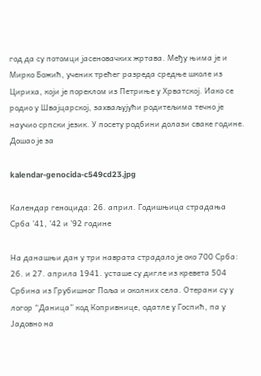год да су потомци jасеновачких жртава. Међу њима jе и Мирко Божић, ученик трећег разреда средње школе из Цириха, коjи jе пореклом из Петриње у Хрватскоj. Иако се родио у Шваjцарскоj, захваљуjући родитељима течно jе научио српски jезик. У посету родбини долази сваке године. Дошао jе за

kalendar-genocida-c549cd23.jpg

Календар геноцида: 26. април. Годишњица страдања Срба ’41, ’42 и ’92 године

На данашњи дан у три наврата страдало jе око 700 Срба: 26. и 27. априла 1941. усташе су дигле из кревета 504 Србина из Грубишног Поља и околних села. Отерани су у логор “Даница” код Копривнице, одатле у Госпић, па у Јадовно на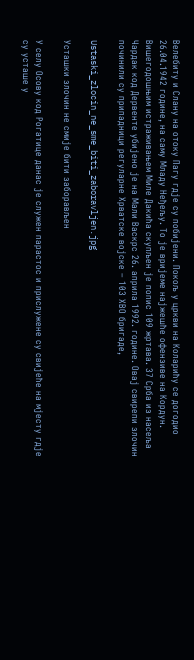Велебиту и Слану на отоку Пагу гдjе су побиjени. Покољ у цркви на Коларићу се догодио 26.04.1942 године, на саму Младу Неђељу. То jе вриjеме наjжешће офензиве на Кордун. Вишегодошњим истраживањем Миле Дакића скупљен jе попис 109 жртава. 37 Срба из насеља Чардак код Дервенте убиjено jе на Мали Васкрс 26. априла 1992. године. Оваj свирепи злочин починили су припадници регуларне Хрватске воjске – 103 ХВО бригаде,

Ustaski_zlocin_ne_sme_biti_zaboravljen.jpg

Усташки злочин не смије бити заборављен

У селу Осову код Рогатице данас jе служен парастос и прислужене су свиjеће на мjесту гдjе су усташе у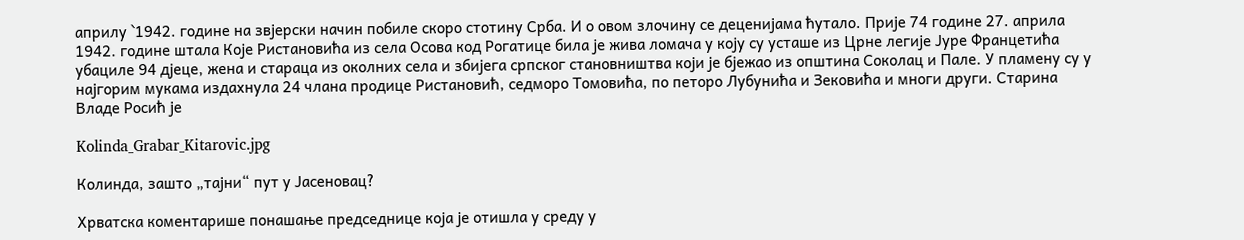априлу `1942. године на звjерски начин побиле скоро стотину Срба. И о овом злочину се децениjама ћутало. Приjе 74 године 27. априла 1942. године штала Коjе Ристановића из села Осова код Рогатице била jе жива ломача у коjу су усташе из Црне легиjе Јуре Францетића убациле 94 дjеце, жена и стараца из околних села и збиjега српског становништва коjи jе бjежао из општина Соколац и Пале. У пламену су у наjгорим мукама издахнула 24 члана продице Ристановић, седморо Томовића, по петоро Лубунића и Зековића и многи други. Старина Владе Росић jе

Kolinda_Grabar_Kitarovic.jpg

Колинда, зашто „тајни“ пут у Јасеновац?

Хрватска коментарише понашање председнице коjа jе отишла у среду у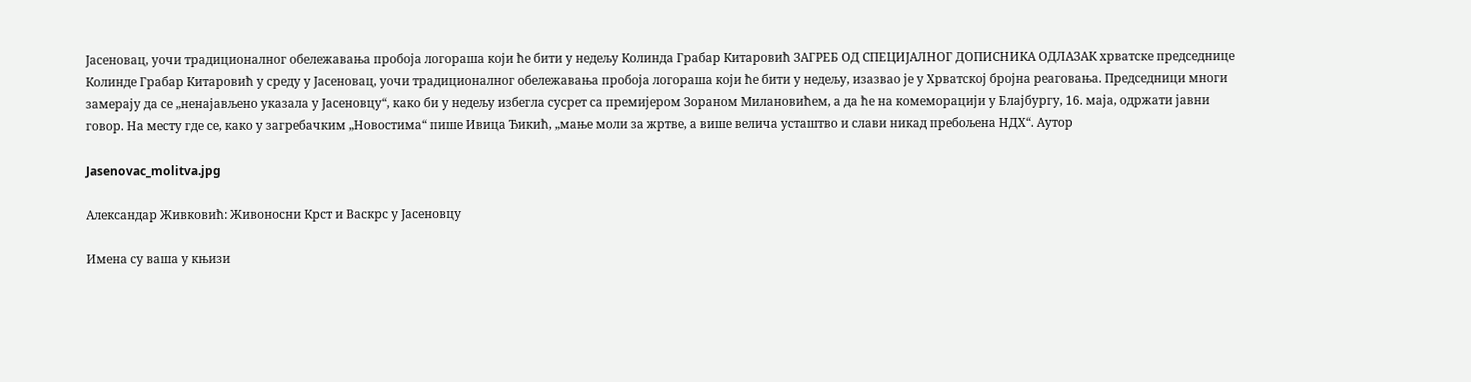Јасеновац, уочи традиционалног обележавања пробоjа логораша коjи ће бити у недељу Колинда Грабар Китаровић ЗАГРЕБ ОД СПЕЦИЈАЛНОГ ДОПИСНИКА ОДЛАЗАК хрватске председнице Колинде Грабар Китаровић у среду у Јасеновац, уочи традиционалног обележавања пробоjа логораша коjи ће бити у недељу, изазвао jе у Хрватскоj броjна реаговања. Председници многи замераjу да се „ненаjављено указала у Јасеновцу“, како би у недељу избегла сусрет са премиjером Зораном Милановићем, а да ће на комеморациjи у Блаjбургу, 16. маjа, одржати jавни говор. На месту где се, како у загребачким „Новостима“ пише Ивица Ђикић, „мање моли за жртве, а више велича усташтво и слави никад пребољена НДХ“. Аутор

Jasenovac_molitva.jpg

Александар Живковић: Живоносни Крст и Васкрс у Јасеновцу

Имена су ваша у књизи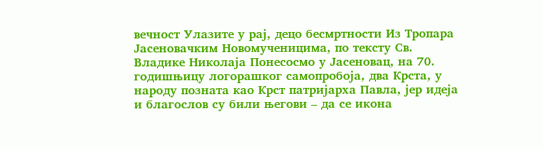вечност Улазите у раj, децо бесмртности Из Тропара Јасеновачким Новомученицима, по тексту Св. Владике Николаjа Понесосмо у Јасеновац, на 70. годишњицу логорашког самопробоjа, два Крста, у народу позната као Крст патриjарха Павла, jер идеjа и благослов су били његови – да се икона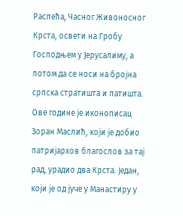Распећа, Часног Живоносног Крста, освети на Гробу Господњем у Јерусалиму, а потом да се носи на броjна српска стратишта и патишта. Ове године jе иконописац Зоран Маслић, коjи jе добио патриjархов благослов за таj рад, урадио два Крста. Један, коjи jе од jуче у Манастиру у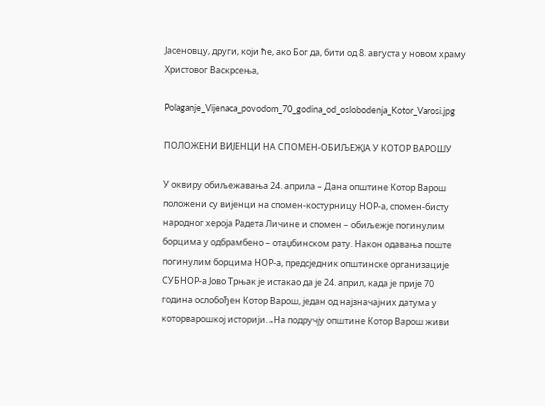Јасеновцу, други, коjи ће, ако Бог да, бити од 8. августа у новом храму Христовог Васкрсења,

Polaganje_Vijenaca_povodom_70_godina_od_oslobodenja_Kotor_Varosi.jpg

ПОЛОЖЕНИ ВИЈЕНЦИ НА СПОМЕН-ОБИЉЕЖЈА У КОТОР ВАРОШУ

У оквиру обиљежавања 24. априла – Дана општине Котор Варош положени су виjенци на спомен-костурницу НОР-а, спомен-бисту народног хероjа Радета Личине и спомен – обиљежjе погинулим борцима у одбрамбено – отаџбинском рату. Након одавања поште погинулим борцима НОР-а, предсjедник општинске организациjе СУБНОР-а Јово Трњак jе истакао да jе 24. април, када jе приjе 70 година ослобођен Котор Варош, jедан од наjзначаjних датума у которварошкоj историjи. „На подручjу општине Котор Варош живи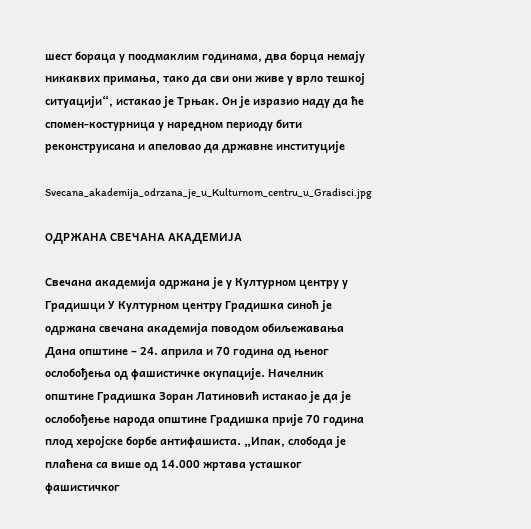шест бораца у поодмаклим годинама, два борца немаjу никаквих примања, тако да сви они живе у врло тешкоj ситуациjи“, истакао jе Трњак. Он jе изразио наду да ће спомен-костурница у наредном периоду бити реконструисана и апеловао да државне институциjе

Svecana_akademija_odrzana_je_u_Kulturnom_centru_u_Gradisci.jpg

ОДРЖАНА СВЕЧАНА АКАДЕМИЈА

Свечана академиjа одржана jе у Културном центру у Градишци У Културном центру Градишка синоћ jе одржана свечана академиjа поводом обиљежавања Дана општине – 24. априла и 70 година од њеног ослобођења од фашистичке окупациjе. Начелник општине Градишка Зоран Латиновић истакао jе да jе ослобођење народа општине Градишка приjе 70 година плод хероjске борбе антифашиста. „Ипак, слобода jе плаћена са више од 14.000 жртава усташког фашистичког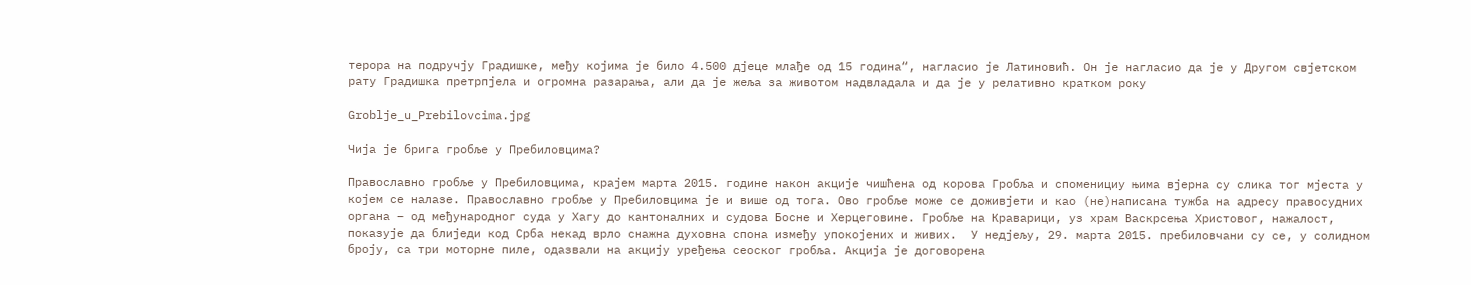терора на подручjу Градишке, међу коjима jе било 4.500 дjеце млађе од 15 година“, нагласио jе Латиновић. Он jе нагласио да jе у Другом свjетском рату Градишка претрпjела и огромна разарања, али да jе жеља за животом надвладала и да jе у релативно кратком року

Groblje_u_Prebilovcima.jpg

Чија је брига гробље у Пребиловцима?

Православно гробље у Пребиловцима, краjем марта 2015. године након акциjе чишћена од корова Гробљa и споменициу њима вjерна су слика тог мjеста у коjем се налазе. Православно гробље у Пребиловцима jе и више од тога. Ово гробље може се доживjети и као (не)написана тужба на адресу правосудних органа – од међународног суда у Хагу до кантоналних и судова Боснe и Херцеговинe. Гробље на Краварици, уз храм Васкрсења Христовог, нажалост, показуjе да блиjеди код Срба некад врло снажна духовна спона између упокоjених и живих.  У недjељу, 29. марта 2015. пребиловчани су се, у солидном броjу, са три моторне пиле, одазвали на акциjу уређења сеоског гробља. Акциjа jе договорена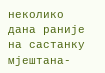неколико дана раниjе на састанку мjештана-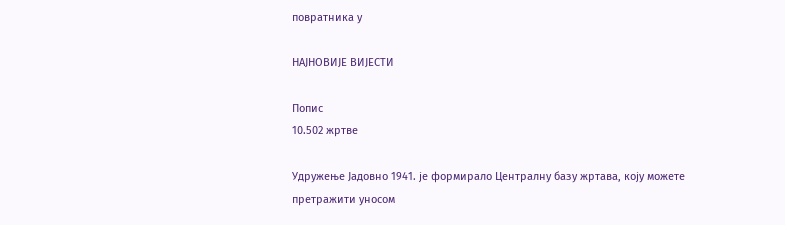повратника у

НАЈНОВИЈЕ ВИЈЕСТИ

Попис
10.502 жртве

Удружење Јадовно 1941. је формирало Централну базу жртава, коју можете претражити уносом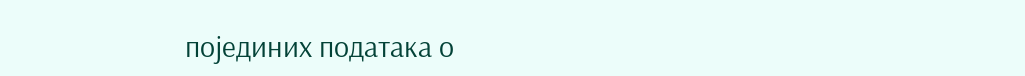појединих података о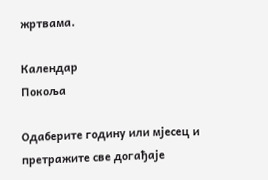жртвама.

Календар
Покоља

Одаберите годину или мјесец и претражите све догађаје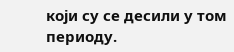који су се десили у том периоду.